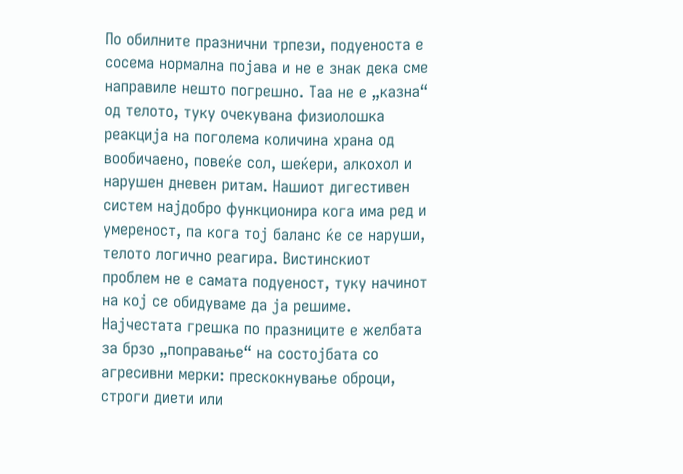По обилните празнични трпези, подуеноста е сосема нормална појава и не е знак дека сме направиле нешто погрешно. Таа не е „казна“ од телото, туку очекувана физиолошка реакција на поголема количина храна од вообичаено, повеќе сол, шеќери, алкохол и нарушен дневен ритам. Нашиот дигестивен систем најдобро функционира кога има ред и умереност, па кога тој баланс ќе се наруши, телото логично реагира. Вистинскиот проблем не е самата подуеност, туку начинот на кој се обидуваме да ја решиме.
Најчестата грешка по празниците е желбата за брзо „поправање“ на состојбата со агресивни мерки: прескокнување оброци, строги диети или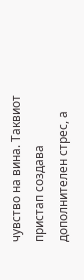чувство на вина. Таквиот пристап создава дополнителен стрес, а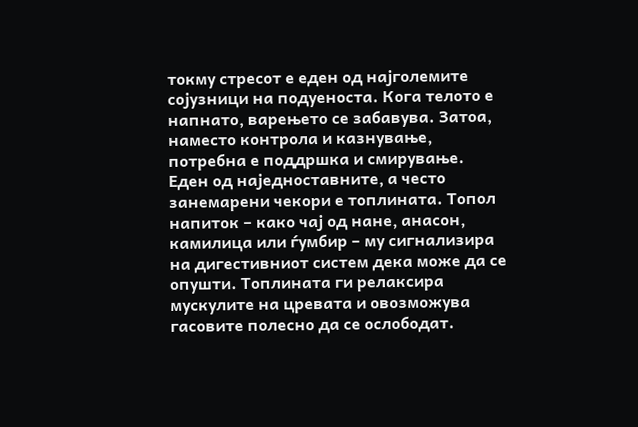токму стресот е еден од најголемите сојузници на подуеноста. Кога телото е напнато, варењето се забавува. Затоа, наместо контрола и казнување, потребна е поддршка и смирување.
Еден од наједноставните, а често занемарени чекори е топлината. Топол напиток – како чај од нане, анасон, камилица или ѓумбир – му сигнализира на дигестивниот систем дека може да се опушти. Топлината ги релаксира мускулите на цревата и овозможува гасовите полесно да се ослободат.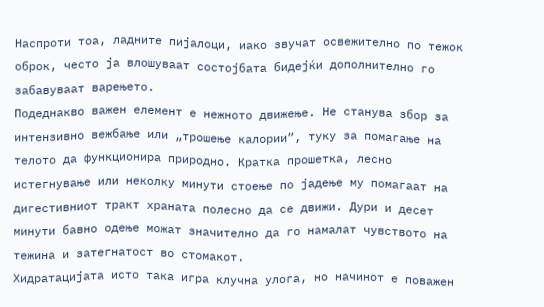Наспроти тоа, ладните пијалоци, иако звучат освежително по тежок оброк, често ја влошуваат состојбата бидејќи дополнително го забавуваат варењето.
Подеднакво важен елемент е нежното движење. Не станува збор за интензивно вежбање или „трошење калории“, туку за помагање на телото да функционира природно. Кратка прошетка, лесно истегнување или неколку минути стоење по јадење му помагаат на дигестивниот тракт храната полесно да се движи. Дури и десет минути бавно одење можат значително да го намалат чувството на тежина и затегнатост во стомакот.
Хидратацијата исто така игра клучна улога, но начинот е поважен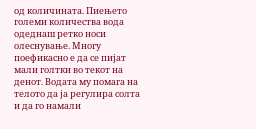од количината. Пиењето големи количества вода одеднаш ретко носи олеснување. Многу поефикасно е да се пијат мали голтки во текот на денот. Водата му помага на телото да ја регулира солта и да го намали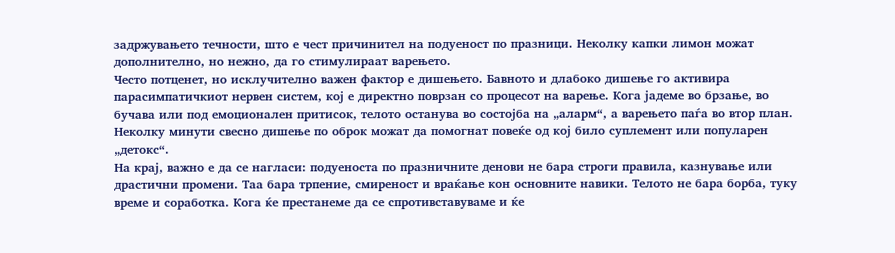задржувањето течности, што е чест причинител на подуеност по празници. Неколку капки лимон можат дополнително, но нежно, да го стимулираат варењето.
Често потценет, но исклучително важен фактор е дишењето. Бавното и длабоко дишење го активира парасимпатичкиот нервен систем, кој е директно поврзан со процесот на варење. Кога јадеме во брзање, во бучава или под емоционален притисок, телото останува во состојба на „аларм“, а варењето паѓа во втор план. Неколку минути свесно дишење по оброк можат да помогнат повеќе од кој било суплемент или популарен „детокс“.
На крај, важно е да се нагласи: подуеноста по празничните денови не бара строги правила, казнување или драстични промени. Таа бара трпение, смиреност и враќање кон основните навики. Телото не бара борба, туку време и соработка. Кога ќе престанеме да се спротивставуваме и ќе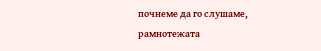почнеме да го слушаме, рамнотежата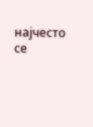најчесто се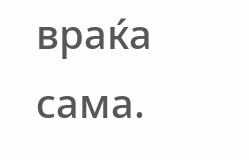враќа сама.